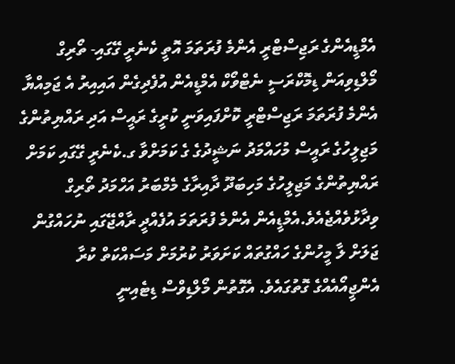އެމްޑީއެންގެ ރަޖިސްޓްރީ އެންމެ ފުރަތަމަ އޮތީ ކެނެރީ ގޭގައި- ތޯރިގް
މޯލްޑިވިއަން ޑިމޮކްރަސީ ނެޓްވޯކް އެމްޑީއެން އުފެދިގެން އައިއިރު އެ ޖަމިއްޔާ އެންމެ ފުރަތަމަ ރަޖިސްޓްރީ ކޮށްފައިވަނީ ކުރީގެ ރައީސް އަދި ރައްޔިތުންގެ މަޖިލީހުގެ ރައީސް މުހައްމަދު ނަޝީދުގެ ގެ ކަމަށްވާ ގ.ކެނެރީ ގޭގައި ކަމަށް ރައްޔިތުންގެ މަޖިލީހުގެ މަހިބަދޫ ދާއިރާގެ މެމްބަރު އަހްމަދު ތޯރިގް ވިދާޅުވެއްޖެއެވެ.އެމްޑީއެން އެންމެ ފުރަތަމަ އުފެއްދީ ރާއްޖޭގައި ނުހައްގުން ޖަލަށް ލާ މީހުންގެ ހައްގުތައް ކަށަވަރު ކުރުމަށް މަސައްކަތް ކުރާ އެންޖީއޯއެއްގެ ގޮތުގައެވެ. އެގޮތުން މޯލްޑިވްސް ޑިޓެއިނީ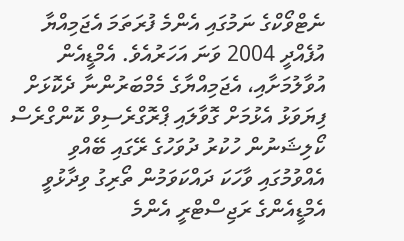ނެޓްވޯކްގެ ނަމުގައި އެންމެ ފުރަތަމަ އެޖަމިއްޔާ އުފެއްދީ 2004 ވަނަ އަހަރުއެވެ. އެމްޑީއެން އުވާލުމަށާއި، އެޖަމިއްޔާގެ މެމްބަރުންނާ ދެކޮޅަށް ފިޔަވަޅު އެޅުމަށް ގޮވާލައި ޕްރޮގްރެސިވް ކޮންގްރެސް ކޯލިޝަނުން ހުކުރު ދުވަހުގެ ރޭގައި ބޭއްވި އެއްވުމުގައި ވާހަކަ ދައްކަވަމުން ތޯރިގު ވިދާޅުވީ އެމްޑީއެންގެ ރަޖިސްޓްރީ އެންމެ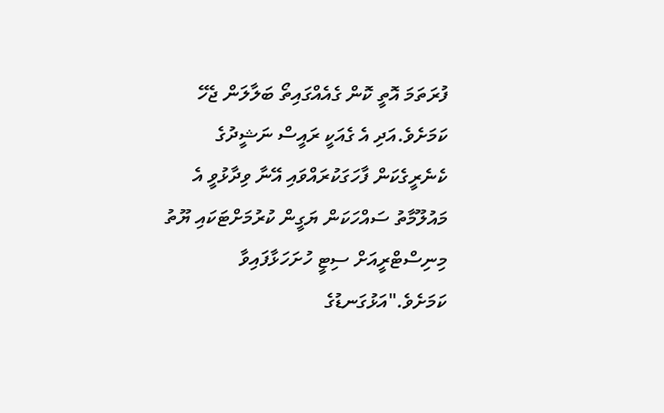ފުރަތަމަ އޮތީ ކޮން ގެއެއްގައިތޯ ބަލާލަން ޖެހޭ ކަމަށެވެ.އަދި އެ ގެއަކީ ރައީސް ނަޝީދުގެ ކެނެރީގެކަން ފާހަގަކުރައްވައި އޭނާ ވިދާޅުވީ އެ މައުލޫމާތު ސައްހަކަން ޔަގީން ކުރުމަށްޓަކައި ޔޫތު މިނިސްޓްރީއަށް ސިޓީ ހުށަހަޅާފައިވާ ކަމަށެވެ."އަޅުގަނޑުގެ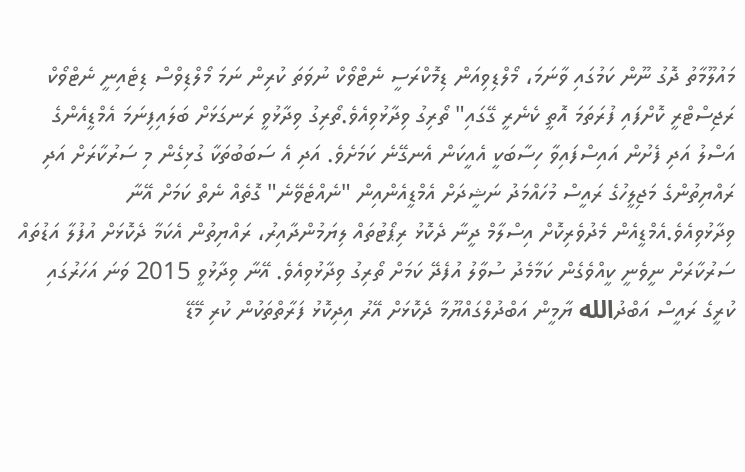މައުލޫމާތު ދޮގު ނޫން ކަމުގައި ވާނަމަ، މޯލްޑިވިއަން ޑިމޮކްރަސީ ނެޓްވޯކް ނުވަތަ ކުރިން ނަމަ މޯލްޑިވްސް ޑިޓެއިނީ ނެޓްވޯކް ރަޖިސްޓްރީ ކޮށްފައި ފުރަތަމަ އޮތީ ކެނެރީ ގޭގައި" ތޯރިގު ވިދާޅުވިއެވެ.ތޯރިގު ވިދާޅުވީ ރަނގަޅަށް ބަލައިފިނަމަ އެމްޑީއެންގެ އަސްލު އަދި ފެށުން އައިސްފައިވާ ހިސާބަކީ އެއީކަން އެނގޭނެ ކަމަށެވެ. އަދި އެ ސަބަބުތަކާ ގުޅިގެން މި ސަރުކާރަށް އަދި ރައްޔިތުންގެ މަޖިލީހުގެ ރައީސް މުހައްމަދު ނަޝީދަށް އެމްޑީއެންއިން "ނެއްޓެވޭނެ" ގޮތެއް ނެތް ކަމަށް އޭނާ ވިދާޅުވިއެވެ.އެމްޑީއެން މެދުވެރިކޮށް އިސްލާމް ދީނާ ދެކޮޅު ރިޕޯޓުތައް ލިޔަމުންދާއިރު، ރައްޔިތުން އެކަމާ ދެކޮޅަށް އުފުލާ އަޑުތައް ސަރުކާރަށް ނީވެނީ ކީއްވެގެން ކަމާމެދު ސުވާލު އުފެދޭ ކަމަށް ތޯރިގު ވިދާޅުވިއެވެ. އޭނާ ވިދާޅުވީ 2015 ވަނަ އަހަރުގައި ކުރީގެ ރައީސް އަބްދުالله ޔާމީން އަބްދުލްގައްޔޫމާ ދެކޮޅަށް އޭރު އިދިކޮޅު ފަރާތްތަކުން ކުރި މޭޑޭ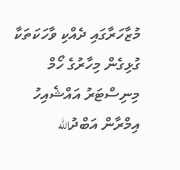މުޒާހަރާގައި ދެއްކި ވާހަކަތަކާ ގުޅިގެން މިހާރުގެ ހޯމް މިނިސްޓަރު އައްޝެއިހު އިމްރާން އަބްދުالله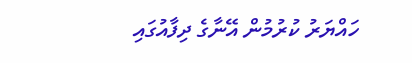ހައްޔަރު ކުރުމުން އޭނާގެ ދިފާއުގައި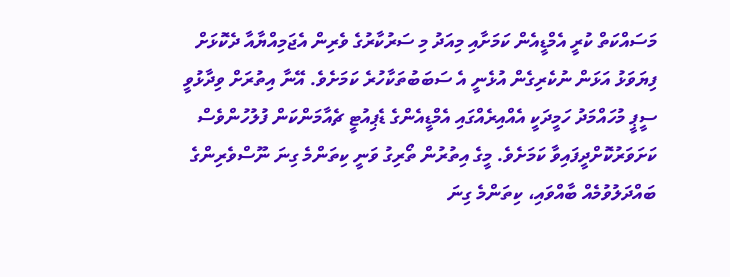މަސައްކަތް ކުރީ އެމްޑީއެން ކަމަށާއި މިއަދު މި ސަރުކާރުގެ ވެރިން އެޖަމިއްޔާއާ ދެކޮޅަށް ފިޔަވަޅު އަޅަން ނުކެރިގެން އުޅެނީ އެ ސަބަބުތަކާހުރެ ކަމަށެވެ. އޭނާ އިތުރަށް ވިދާޅުވީ ސީޕީ މުހައްމަދު ހަމީދަކީ އެއްއިރެއްގައި އެމްޑީއެންގެ ޑެޕިއުޓީ ޗެއާމަންކަން ފުލުހުންވެސް ކަށަވަރުކޮށްދީފައިވާ ކަމަށެވެ. މީގެ އިތުރުން ތޯރިގު ވަނީ ކިތަންމެ ގިނަ ނޫސްވެރިންގެ ބައްދަލުވުމެއް ބާއްވައި، ކިތަންމެ ގިނަ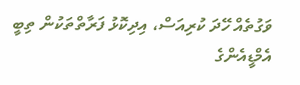ވަގުތެއް ހޭދަ ކުރިއަސް، އިދިކޮޅު ފަރާތްތަކުން ތިބީ އެމްޑީއެންގެ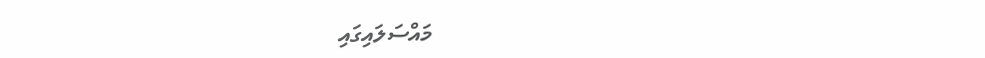މައްސަލައިގައި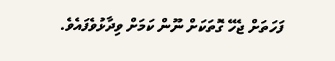ފަހަތަށް ޖެހޭ ގޮތަކަށް ނޫން ކަމަށް ވިދާޅުވެފައެވެ.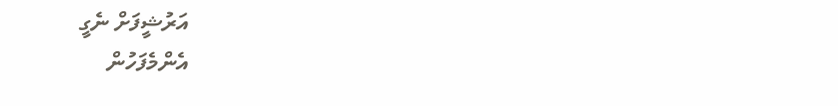އަރުޝީފަށް ނެގީ
އެންމެފަހުން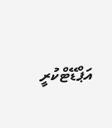އަޕްޑޭޓްކުރީ